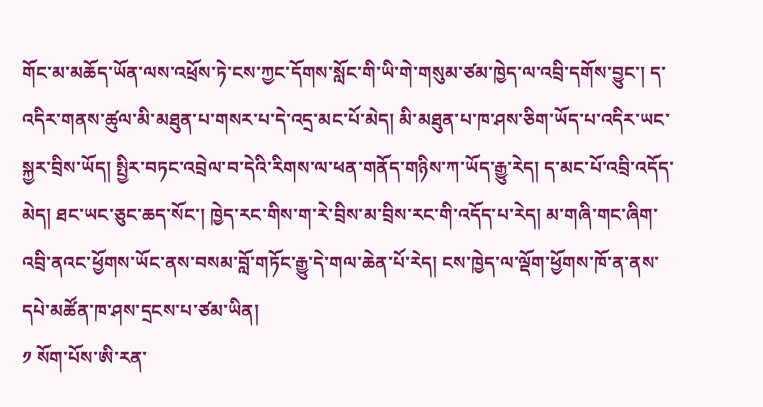གོང་མ་མཆོད་ཡོན་ལས་འཕྲོས་ཏེ་ངས་ཀྱང་དོགས་སློང་གི་ཡི་གེ་གསུམ་ཙམ་ཁྱེད་ལ་འབྲི་དགོས་བྱུང་། ད་འདིར་གནས་ཚུལ་མི་མཐུན་པ་གསར་པ་དེ་འདྲ་མང་པོ་མེད། མི་མཐུན་པ་ཁ་ཤས་ཅིག་ཡོད་པ་འདིར་ཡང་སྐྱར་བྲིས་ཡོད། སྤྱིར་བཏང་འབྲེལ་བ་དེའི་རིགས་ལ་ཕན་གནོད་གཉིས་ཀ་ཡོད་རྒྱུ་རེད། ད་མང་པོ་འབྲི་འདོད་མེད། ཐང་ཡང་ཅུང་ཆད་སོང་། ཁྱེད་རང་གིས་ག་རེ་བྲིས་མ་བྲིས་རང་གི་འདོད་པ་རེད། མ་གཞི་གང་ཞིག་འབྲི་ནའང་ཕྱོགས་ཡོང་ནས་བསམ་བློ་གཏོང་རྒྱུ་དེ་གལ་ཆེན་པོ་རེད། ངས་ཁྱེད་ལ་ལྡོག་ཕྱོགས་ཁོ་ན་ནས་དཔེ་མཚོན་ཁ་ཤས་དྲངས་པ་ཙམ་ཡིན།
༡ སོག་པོས་ཨི་རན་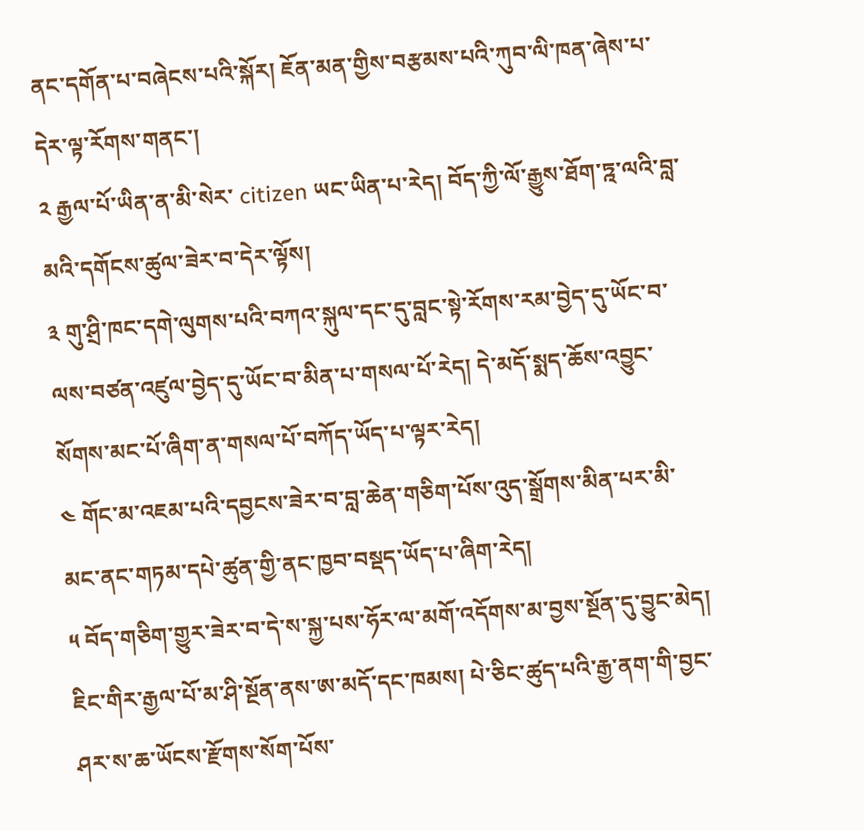ནང་དགོན་པ་བཞེངས་པའི་སྐོར། ཇོན་མན་གྱིས་བརྩམས་པའི་ཀུབ་ལི་ཁན་ཞེས་པ་དེར་ལྟ་རོགས་གནང་།
༢ རྒྱལ་པོ་ཡིན་ན་མི་སེར་ citizen ཡང་ཡིན་པ་རེད། བོད་ཀྱི་ལོ་རྒྱུས་ཐོག་ཏྰ་ལའི་བླ་མའི་དགོངས་ཚུལ་ཟེར་བ་དེར་ལྟོས།
༣ གུ་ཤྲི་ཁང་དགེ་ལུགས་པའི་བཀའ་སྐུལ་དང་དུ་བླང་སྟེ་རོགས་རམ་བྱེད་དུ་ཡོང་བ་ལས་བཙན་འཛུལ་བྱེད་དུ་ཡོང་བ་མིན་པ་གསལ་པོ་རེད། དེ་མདོ་སྨད་ཆོས་འབྱུང་སོགས་མང་པོ་ཞིག་ན་གསལ་པོ་བཀོད་ཡོད་པ་ལྟར་རེད།
༤ གོང་མ་འཇམ་པའི་དབྱངས་ཟེར་བ་བླ་ཆེན་གཅིག་པོས་འུད་སྒྲོགས་མིན་པར་མི་མང་ནང་གཏམ་དཔེ་ཚུན་གྱི་ནང་ཁྱབ་བསྡད་ཡོད་པ་ཞིག་རེད།
༥ བོད་གཅིག་གྱུར་ཟེར་བ་དེ་ས་སྐྱ་པས་ཧོར་ལ་མགོ་འདོགས་མ་བྱས་སྔོན་དུ་བྱུང་མེད། ཇིང་གིར་རྒྱལ་པོ་མ་ཤི་སྔོན་ནས་ཨ་མདོ་དང་ཁམས། པེ་ཅིང་ཚུད་པའི་རྒྱ་ནག་གི་བྱང་ཤར་ས་ཆ་ཡོངས་རྫོགས་སོག་པོས་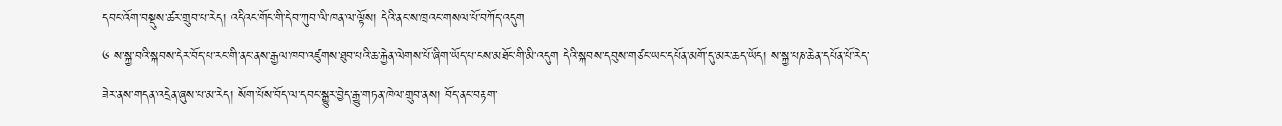དབང་འོག་བསྡུས་ཚར་གྲུབ་པ་རེད། འདིའང་གོང་གི་དེབ་ཀུབ་ལི་ཁན་ལ་ལྟོས། དེའི་ནང་ས་ཁྲའང་གསལ་པོ་བཀོད་འདུག
༦ ས་སྐྱ་བའི་སྐབས་དེར་བོད་པ་རང་གི་ནང་ནས་རྒྱལ་ཁབ་འཛུགས་ཐུབ་པའི་ཆ་རྐྱེན་ལེགས་པོ་ཞིག་ཡོད་པ་ངས་མཐོང་གི་མི་འདུག དེའི་སྐབས་དབུས་གཙང་ཡང་དཔོན་མགོ་དུ་མར་ཆད་ཡོད། ས་སྐྱ་པཎ་ཆེན་དཔོན་པོ་རེད་ཟེར་ནས་གདན་འདྲེན་ཞུས་པ་མ་རེད། སོག་པོས་བོད་ལ་དབང་སྒྱུར་བྱེད་རྒྱུ་གཏན་ཁེལ་གྲུབ་ནས། བོད་ནང་བརྟག་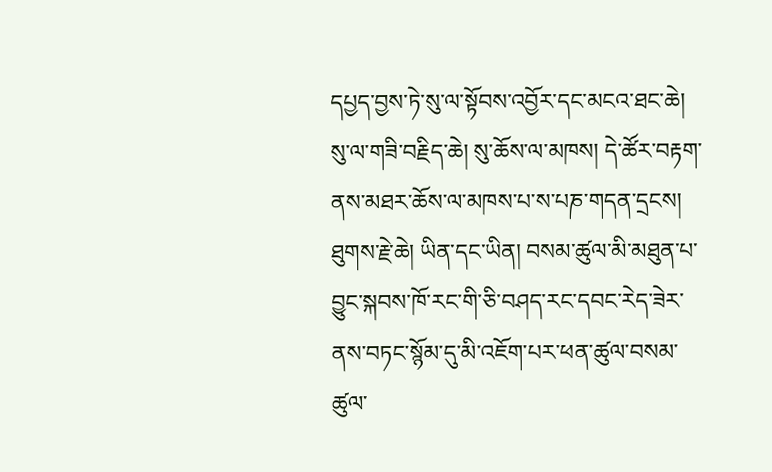དཔྱད་བྱས་ཏེ་སུ་ལ་སྟོབས་འབྱོར་དང་མངའ་ཐང་ཆེ། སུ་ལ་གཟི་བརྗིད་ཆེ། སུ་ཆོས་ལ་མཁས། དེ་ཚོར་བརྟག་ནས་མཐར་ཆོས་ལ་མཁས་པ་ས་པཎ་གདན་དྲངས།
ཐུགས་རྗེ་ཆེ། ཡིན་དང་ཡིན། བསམ་ཚུལ་མི་མཐུན་པ་བྱུང་སྐབས་ཁོ་རང་གི་ཅི་བཤད་རང་དབང་རེད་ཟེར་ནས་བཏང་སྙོམ་དུ་མི་འཇོག་པར་ཕན་ཚུལ་བསམ་ཚུལ་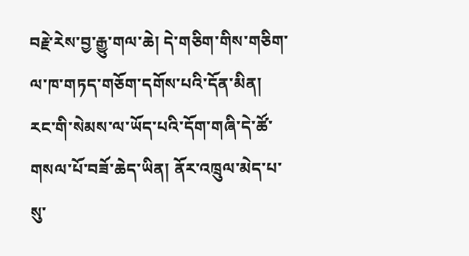བརྗེ་རེས་བྱ་རྒྱུ་གལ་ཆེ། དེ་གཅིག་གིས་གཅིག་ལ་ཁ་གཏད་གཅོག་དགོས་པའི་དོན་མིན། རང་གི་སེམས་ལ་ཡོད་པའི་དོག་གཞི་དེ་ཚོ་གསལ་པོ་བཟོ་ཆེད་ཡིན། ནོར་འཁྲུལ་མེད་པ་སུ་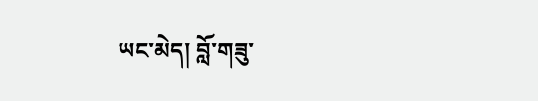ཡང་མེད། བློ་གཟུ་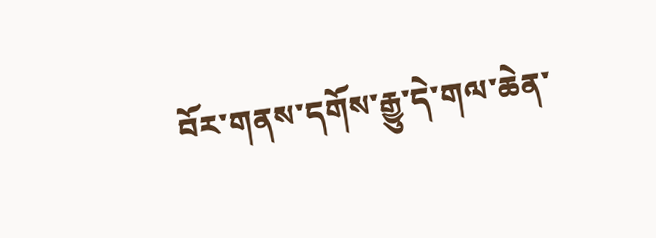བོར་གནས་དགོས་རྒྱུ་དེ་གལ་ཆེན་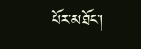པོར་མཐོང་།